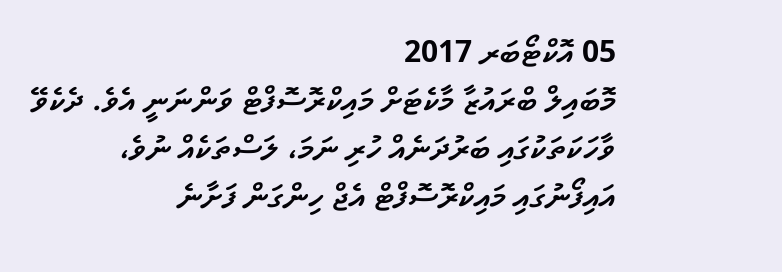05 އޮކްޓޯބަރ 2017
މޮބައިލް ބްރައުޒާ މާކެޓަށް މައިކްރޮސޮފްޓް ވަންނަނީ އެވެ. ދެކެވޭ ވާހަކަތަކުގައި ބަރުދަނެއް ހުރި ނަމަ، ލަސްތަކެއް ނުވެ، އައިފޯނުގައި މައިކްރޮސޮފްޓް އެޖް ހިންގަން ފަށާނެ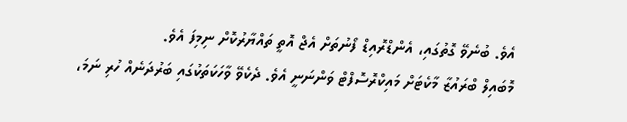އެވެ. ބުނެވޭ ގޮތުގައި، އެންޑްރޮއިޑް ފޯނުތަށް އެޖް އޮތީ ތައްޔާރުކޮށް ނިމިފަ އެވެ.
މޮބައިލް ބްރައުޒާ މާކެޓަށް މައިކްރޮސޮފްޓް ވަންނަނީ އެވެ. ދެކެވޭ ވާހަކަތަކުގައި ބަރުދަނެއް ހުރި ނަމަ،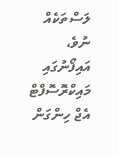ލަސްތަކެއް ނުވެ، އައިފޯނުގައި މައިކްރޮސޮފްޓް އެޖް ހިންގަން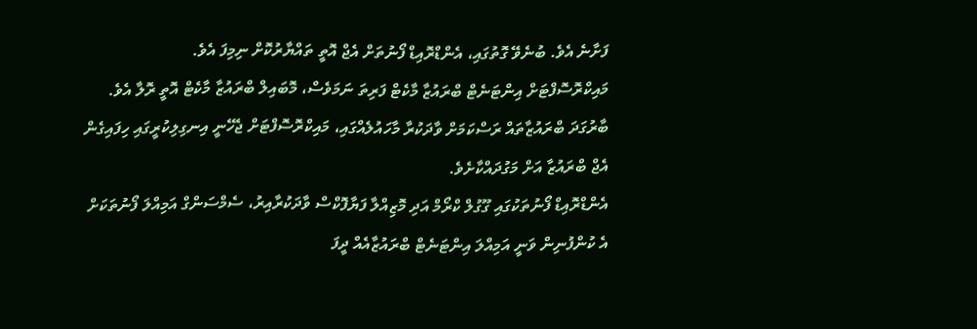ފަށާނެ އެވެ. ބުނެވޭ ގޮތުގައި، އެންޑްރޮއިޑް ފޯނުތަށް އެޖް އޮތީ ތައްޔާރުކޮށް ނިމިފަ އެވެ.
މައިކްރޮސޮފްޓަށް އިންޓަނެޓް ބްރައުޒާ މާކެޓް ފަރިތަ ނަމަވެސް، މޮބައިލް ބްރައުޒާ މާކެޓް އޮތީ ރޮލާ އެވެ. ބާރުގަދަ ބްރައުޒާތައް ރަސްކަމަށް ވާދަކުރާ މާހައުލެއްގައި، މައިކްރޮސޮފްޓަށް ޖެހޭނީ އިނގިލިކުރީގައި ހިފައިގެން އެޖް ބްރައުޒާ އަށް މަގުދައްކާށެވެ.
އެންޑްރޮއިޑް ފޯނުތަކުގައި ގޫގުލް ކްރޯމް އަދި މޮޒިއްލާ ފަޔާފޮކްސް ވާދަކުރާއިރު، ސެމްސަންގް އަމިއްލަ ފޯނުތަކަށް އެ ކުންފުނިން ވަނީ އަމިއްލަ އިންޓަނެޓް ބްރައުޒާއެއް ދީފަ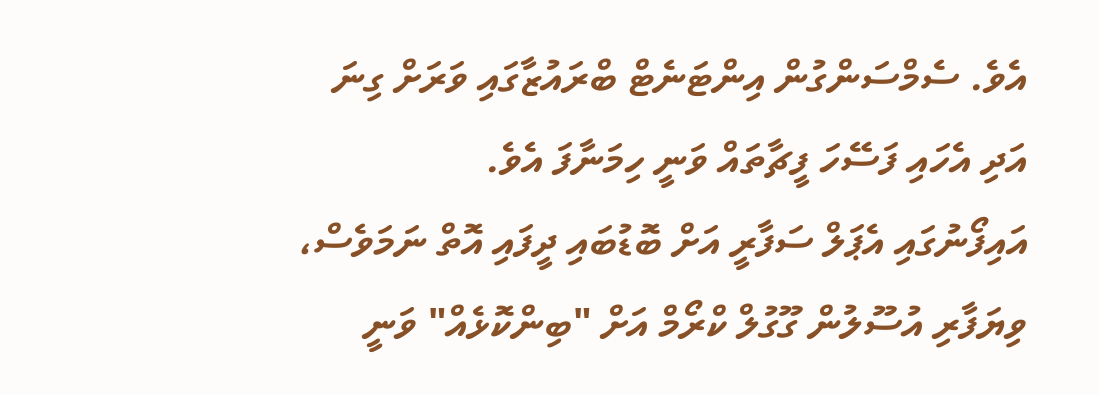އެވެ. ސެމްސަންގުން އިންޓަނެޓް ބްރައުޒާގައި ވަރަށް ގިނަ އަދި އެހައި ފަސޭހަ ފީޗާތައް ވަނީ ހިމަނާފަ އެވެ.
އައިފޯނުގައި އެޕަލް ސަފާރީ އަށް ބޮޑުބައި ދީފައި އޮތް ނަމަވެސް، ވިޔަފާރި އުސޫލުން ގޫގުލް ކްރޯމް އަށް "ބިންކޮޅެއް" ވަނީ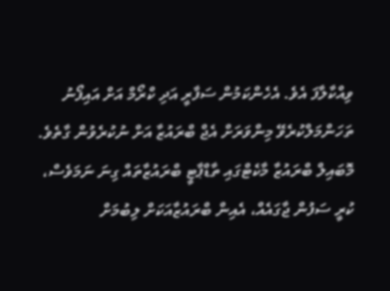ވިއްކާލާފަ އެވެ. އެހެންކަމުން ސަފާރީ އަދި ކްރޯމް އަށް އައިފޯނު ތަހަންމަލްކުރެވޭ މިންވަރަށް އެޖް ބްރައުޒާ އަށް ނުކުރެވުން ގާތެވެ.
މޮބައިލް ބްރައުޒާ މާކެޓްގައި ތާޑްޕާޓީ ބްރައުޒާތައް ގިނަ ނަމަވެސް، ކުރީ ސަފުން ޖާގައެއް، އެއިން ބްރައުޒާއަކަށް ލިބުމަށް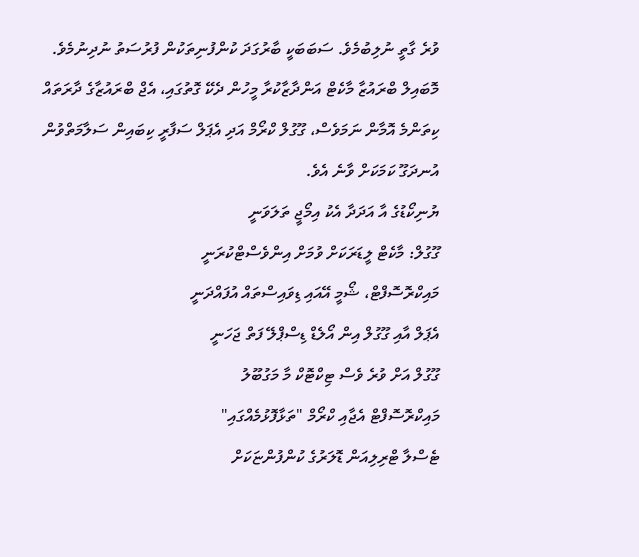ވުރެ ގާތީ ނުލިބުމެވެ. ސަބަބަކީ ބާރުގަދަ ކުންފުނިތަކުން ފުރުސަތު ނުދިނުމެވެ.
މޮބައިލް ބްރައުޒާ މާކެޓް އަންދާޒާކުރާ މީހުން ދެކޭ ގޮތުގައި، އެޖް ބްރައުޒާގެ ދާރަތައް ކިތަންމެ އޮމާން ނަމަވެސް، ގޫގުލް ކްރޯމް އަދި އެޕަލް ސަފާރީ ކިބައިން ސަލާމަތްވުން އުނދަގޫ ކަމަކަށް ވާނެ އެވެ.
ޔުނިކޯޑުގެ އާ އަދަދާ އެކު އިމޯޖީ ތަލަވަނީ
ގޫގުލް: މާކެޓް ލީޑަރަކަށް ވުމަށް އިންވެސްޓްކުރަނީ
މައިކްރޮސޮފްޓް، ޝޯމީ އޭއައި ޑިވައިސްތައް އުފައްދަނީ
އެޕަލް އާއި ގޫގުލް އިން އޯލެޑް ޑިސްޕްލޭ ފަތް ޖަހަނީ
ގޫގުލް އަށް ވުރެ ވެސް ޓިކްޓޮކް މާ މަގުބޫލު
މައިކްރޮސޮފްޓް އެޖާއި ކްރޯމް "ތަޅާފޮޅުމެއްގައި"
ޓެސްލާ ޓްރިލިއަން ޑޮލަރުގެ ކުންފުންޏަކަށް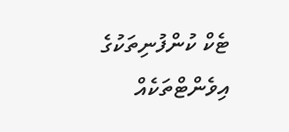ޓެކް ކުންފުނިތަކުގެ އިވެންޓްތަކެއް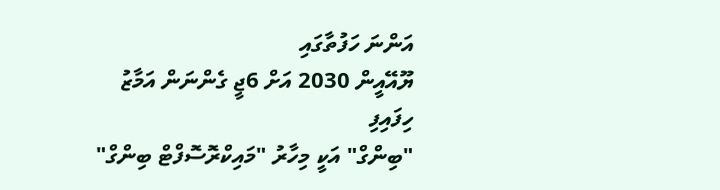އަންނަ ހަފުތާގައި
ޔޫއޭއީން 2030 އަށް 6ޖީ ގެންނަން އަމާޒު ހިފައިފި
"ބިންގް" އަކީ މިހާރު "މައިކްރޮސޮފްޓް ބިންގް"